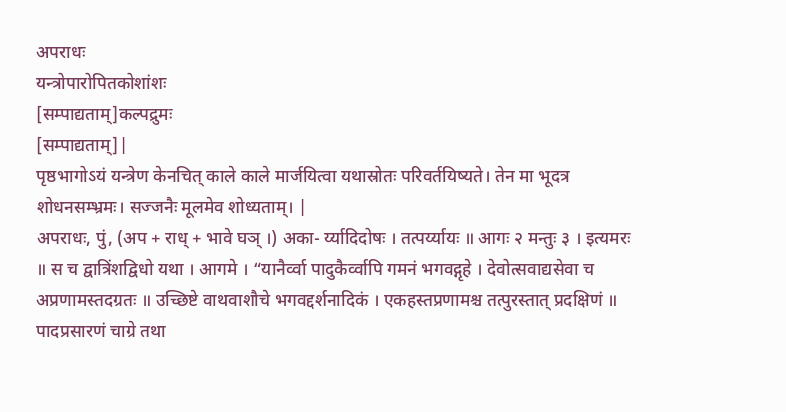अपराधः
यन्त्रोपारोपितकोशांशः
[सम्पाद्यताम्]कल्पद्रुमः
[सम्पाद्यताम्]|
पृष्ठभागोऽयं यन्त्रेण केनचित् काले काले मार्जयित्वा यथास्रोतः परिवर्तयिष्यते। तेन मा भूदत्र शोधनसम्भ्रमः। सज्जनैः मूलमेव शोध्यताम्। |
अपराधः, पुं, (अप + राध् + भावे घञ् ।) अका- र्य्यादिदोषः । तत्पर्य्यायः ॥ आगः २ मन्तुः ३ । इत्यमरः ॥ स च द्वात्रिंशद्विधो यथा । आगमे । “यानैर्व्वा पादुकैर्व्वापि गमनं भगवद्गृहे । देवोत्सवाद्यसेवा च अप्रणामस्तदग्रतः ॥ उच्छिष्टे वाथवाशौचे भगवद्दर्शनादिकं । एकहस्तप्रणामश्च तत्पुरस्तात् प्रदक्षिणं ॥ पादप्रसारणं चाग्रे तथा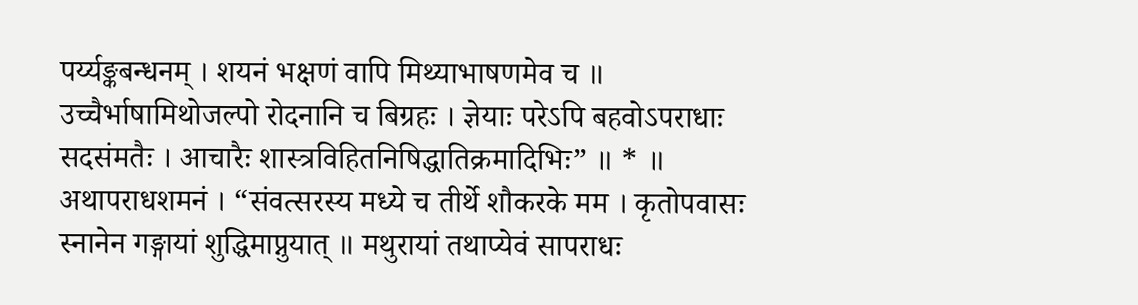पर्य्यङ्कबन्धनम् । शयनं भक्षणं वापि मिथ्याभाषणमेव च ॥ उच्चैर्भाषामिथोजल्पो रोदनानि च बिग्रहः । ज्ञेयाः परेऽपि बहवोऽपराधाः सदसंमतैः । आचारैः शास्त्रविहितनिषिद्धातिक्रमादिभिः” ॥ * ॥ अथापराधशमनं । “संवत्सरस्य मध्ये च तीर्थे शौकरके मम । कृतोपवासः स्नानेन गङ्गायां शुद्धिमाप्नुयात् ॥ मथुरायां तथाप्येवं सापराधः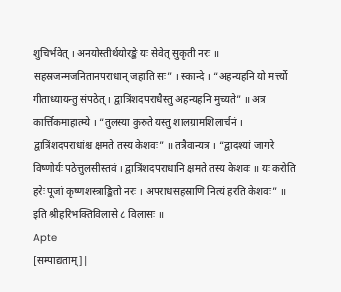शुचिर्भवेत् । अनयोस्तीर्थयोरङ्के यः सेवेत् सुकृती नरः ॥ सहस्रजन्मजनितानपराधान् जहाति सः” । स्कान्दे । “अहन्यहनि यो मर्त्त्यो गीताध्यायन्तु संपठेत् । द्वात्रिंशदपराधैस्तु अहन्यहनि मुच्यते” ॥ अत्र कार्त्तिकमाहात्म्ये । “तुलस्या कुरुते यस्तु शालग्रामशिलार्चनं । द्वात्रिंशदपराधांश्च क्षमते तस्य केशवः” ॥ तत्रैवान्यत्र । “द्वादश्यां जागरे विष्णोर्यः पठेत्तुलसीस्तवं । द्वात्रिंशदपराधानि क्षमते तस्य केशवः ॥ यः करोति हरेः पूजां कृष्णशस्त्राङ्कितो नरः । अपराधसहस्राणि नित्यं हरति केशवः” ॥ इति श्रीहरिभक्तिविलासे ८ विलासः ॥
Apte
[सम्पाद्यताम्]|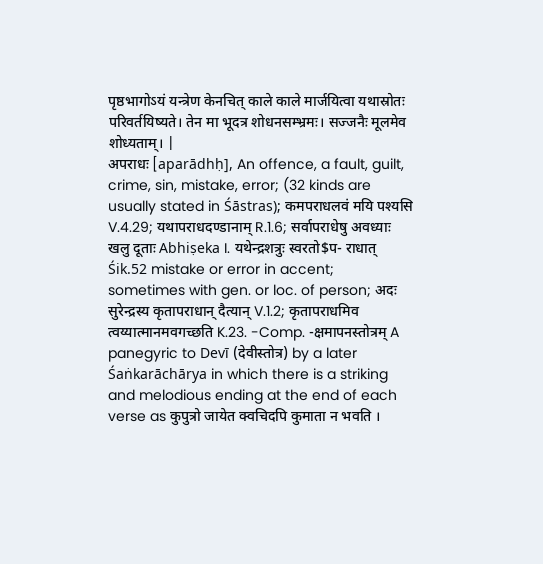पृष्ठभागोऽयं यन्त्रेण केनचित् काले काले मार्जयित्वा यथास्रोतः परिवर्तयिष्यते। तेन मा भूदत्र शोधनसम्भ्रमः। सज्जनैः मूलमेव शोध्यताम्। |
अपराधः [aparādhḥ], An offence, a fault, guilt, crime, sin, mistake, error; (32 kinds are usually stated in Śāstras); कमपराधलवं मयि पश्यसि V.4.29; यथापराधदण्डानाम् R.1.6; सर्वापराधेषु अवध्याः खलु दूताः Abhiṣeka I. यथेन्द्रशत्रुः स्वरतो$प- राधात् Śik.52 mistake or error in accent; sometimes with gen. or loc. of person; अदः सुरेन्द्रस्य कृतापराधान् दैत्यान् V.1.2; कृतापराधमिव त्वय्यात्मानमवगच्छति K.23. -Comp. -क्षमापनस्तोत्रम् A panegyric to Devī (देवीस्तोत्र) by a later Śaṅkarāchārya in which there is a striking and melodious ending at the end of each verse as कुपुत्रो जायेत क्वचिदपि कुमाता न भवति ।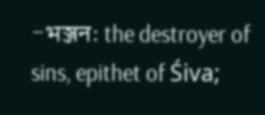-भञ्जनः the destroyer of sins, epithet of Śiva;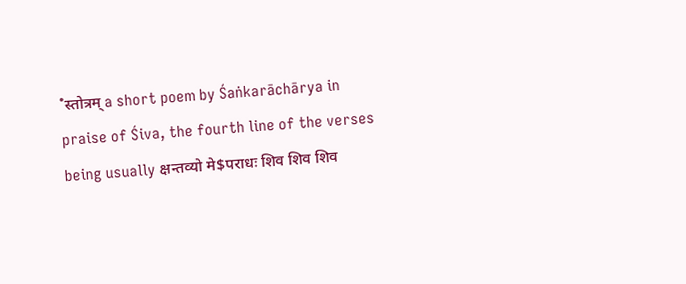˚स्तोत्रम् a short poem by Śaṅkarāchārya in praise of Śiva, the fourth line of the verses being usually क्षन्तव्यो मे$पराधः शिव शिव शिव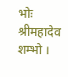भोः श्रीमहादेव शम्भो ।